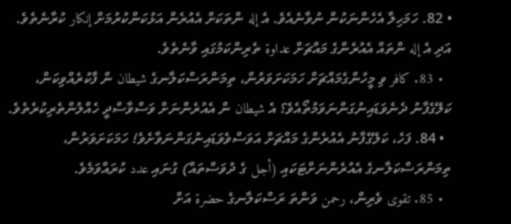• 82. ހަމަހިލާ އެހެންނަކުން ނުވާނެއެވެ. އެ إله ންތަކަށް އެއުރެން އަޅުކަންކުރުމަށް إنكار ކުރާނެތެވެ. އަދި އެ إله ންތައް އެއުރެންގެ މައްޗަށް عداوة ތެރިންކަމުގައި ވާނެތެވެ.
  • 83. كافر ވި މީހުންގެމައްޗަށް ހަމަކަށަވަރުން، ތިމަންރަސްކަލާނގެ شيطان ން ފާކުރެއްވިކަން، ކަލޭގެފާނު ދެނެވަޑައިނުގަންނަވަމުތޯއެވެ؟ އެ شيطان ން އެއުރެންނަށް ވަސްވާސްދީ ހެއްލުންތެރިކުރެތެވެ.
  • 84. ފަހެ، ކަލޭގެފާނު އެއުރެންގެ މައްޗަށް އަވަސްވެވަޑައިނުގަންނަވާށެވެ! ހަމަކަށަވަރުން، ތިމަންރަސްކަލާނގެ އެއުރެންނަށްޓަކައި (أجل ގެ ދުވަސްތައް) ގުނައި عدد ކުރައްވަމެވެ.
  • 85. تقوى ވެރިން، رحمن ވަންތަ ރަސްކަލާނގެ حضرة އަށް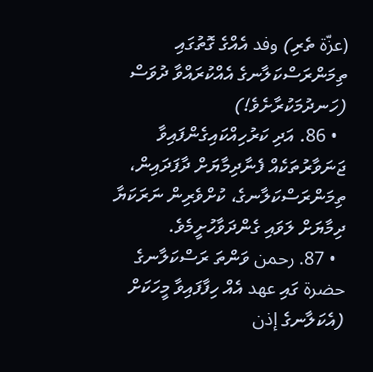(عزّة ތެރި) وفد އެއްގެ ގޮތުގައި ތިމަންރަސްކަލާނގެ އެއްކުރައްވާ ދުވަސް (ހަނދުމަކުރާށެވެ!)
  • 86. އަދި ކަރުހިއްކައިގެންފައިވާ ޖަނަވާރުތަކެއް ފެނާދިމާޔަށް ދާފަދައިން، ތިމަންރަސްކަލާނގެ، ކުށްވެރިން ނަރަކަޔާ ދިމާޔަށް ލަވައި ގެންދަވާހުށީމެވެ.
  • 87. رحمن ވަންތަ ރަސްކަލާނގެ حضرة ގައި عهد އެއް ހިފާފައިވާ މީހަކަށް (އެކަލާނގެ إذن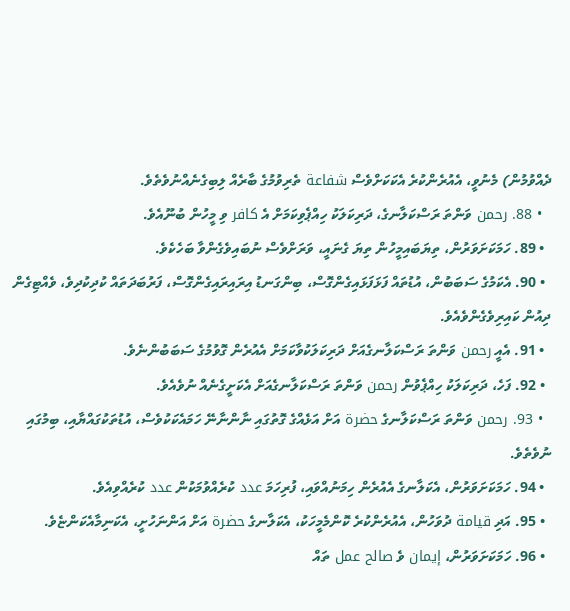ދެއްވުމުން) މެނުވީ، އެއުރެންކުރެ އެކަކަށްވެސް شفاعة ތެރިވުމުގެ ބާރެއް ލިބިގެނެއްނުވެތެވެ.
  • 88. رحمن ވަންތަ ރަސްކަލާނގެ، ދަރިކަލަކު ހިއްޕެވިކަމަށް އެ كافر ވި މީހުން ބުނޫއެވެ.
  • 89. ހަމަކަށަވަރުން، ތިޔަބައިމީހުން ތިޔަ ގެނައީ، ވަރަށްވެސް ނުބައިވެގެންވާ ބަހެކެވެ.
  • 90. އެކަމުގެ ސަބަބުން، އުޑުތައް ފަޅަފަޅައިގެންގޮސް، ބިންގަނޑު އިރައިރައިގެންގޮސް، ފަރުބަދަތައް ކުދިކުދިވެ، ވެއްޓިގެން ދިއުން ކައިރިވެގެންވެއެވެ.
  • 91. އެއީ رحمن ވަންތަ ރަސްކަލާނގެއަށް ދަރިކަލަކުވާކަމަށް އެއުރެން ގޮވުމުގެ ސަބަބުންނެވެ.
  • 92. ފަހެ، ދަރިކަލަކު ހިއްޕެވުން رحمن ވަންތަ ރަސްކަލާނގެއަށް އެކަށީގެނެއް ނުވެއެވެ.
  • 93. رحمن ވަންތަ ރަސްކަލާނގެ حضرة އަށް އަޅެއްގެ ގޮތުގައި ނާންނާނޭ ހަމައެކަކުވެސް، އުޑުތަކުގައްޔާއި، ބިމުގައި ނުވެތެވެ.
  • 94. ހަމަކަށަވަރުން، އެކަލާނގެ އެއުރެން ހިމަނުއްވައި، ފުރިހަމަ عدد ކުރެއްވުމަކުން عدد ކުރެއްވިއެވެ.
  • 95. އަދި قيامة ދުވަހުން، އެއުރެންކުރެ ކޮންމެމީހަކު، އެކަލާނގެ حضرة އަށް އަންނަހުށީ، އެކަނިމާއެކަންޏެވެ.
  • 96. ހަމަކަށަވަރުން، إيمان ވެ صالح عمل ތައް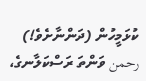ކުޅަމީހުން (ދަންނާށެވެ!) رحمن ވަންތަ ރަސްކަލާނގެ،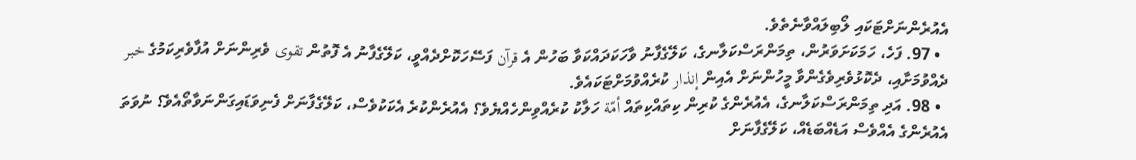އެއުރެންނަށްޓަކައި ލޯބިލައްވާނެތެވެ.
  • 97. ފަހެ، ހަމަކަށަވަރުން، ތިމަންރަސްކަލާނގެ، ކަލޭގެފާނު ވާހަކަދައްކަވާ ބަހުން އެ قرآن ފަސޭހަކޮށްދެއްވީ، ކަލޭގެފާނު އެ ފޮތުން تقوى ވެރިންނަށް އުފާވެރިކަމުގެ خبر ދެއްވުމަށާއި، ދެކޮޅުވެރިވެގެންވާ މީހުންނަށް އެއިން إنذار ކުރެއްވުމަށްޓަކައެވެ.
  • 98. އަދި ތިމަންރަސްކަލާނގެ، އެއުރެންގެ ކުރިން ކިތައްކިތައް أمّة ހަލާކު ކުރެއްވިންހެއްޔެވެ؟ އެއުރެންކުރެ އެކަކުވެސް، ކަލޭގެފާނަށް ފެނިވަޑައިގަންނަވާތޯއެވެ؟ ނުވަތަ އެއުރެންގެ އެއްވެސް އަޑެއްބަޑެއް، ކަލޭގެފާނަށް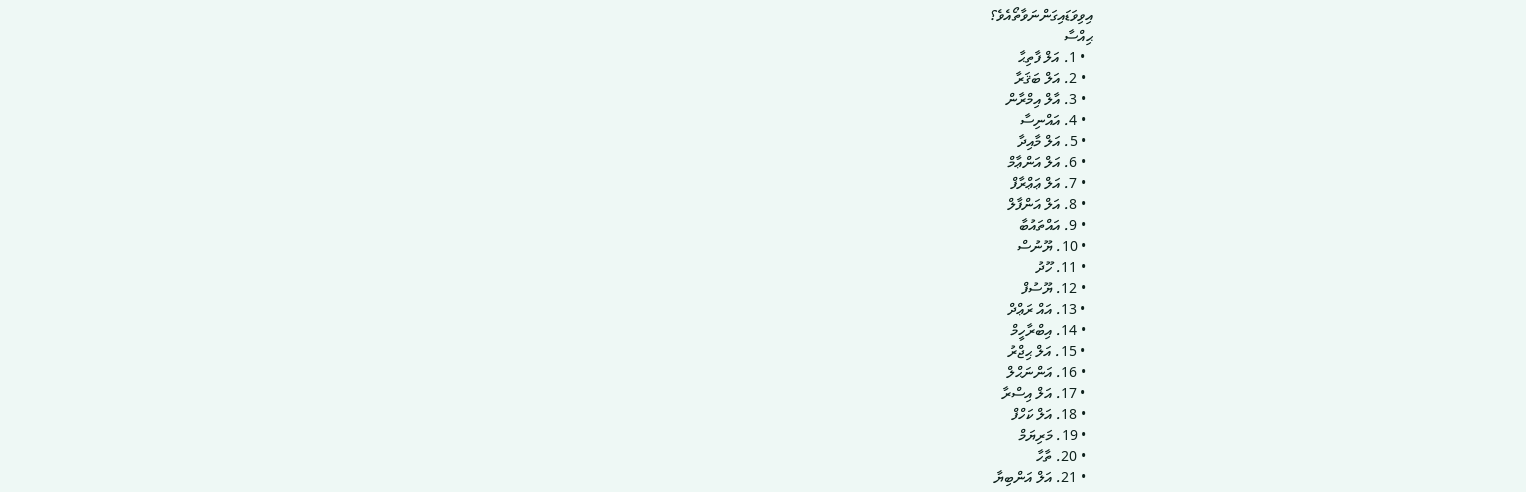އިވިވަޑައިގަންނަވާތޯއެވެ؟
ޙިއްސާ
  • 1. އަލް ފާތިޙާ
  • 2. އަލް ބަޤަރާ
  • 3. އާލް އިމްރާން
  • 4. އައްނިސާ
  • 5. އަލް މާއިދާ
  • 6. އަލް އަންޢާމް
  • 7. އަލް ޢަޢްރާފް
  • 8. އަލް އަންފާލް
  • 9. އައްތައުބާ
  • 10. ޔޫނުސް
  • 11. ހޫދު
  • 12. ޔޫސުފް
  • 13. އައް ރަޢްދް
  • 14. އިބްރާހީމް
  • 15. އަލް ޙިޖްރު
  • 16. އަންނަޙްލް
  • 17. އަލް އިސްރާ
  • 18. އަލް ކަހްފް
  • 19. މަރިޔަމް
  • 20. ތާހާ
  • 21. އަލް އަންބިޔާ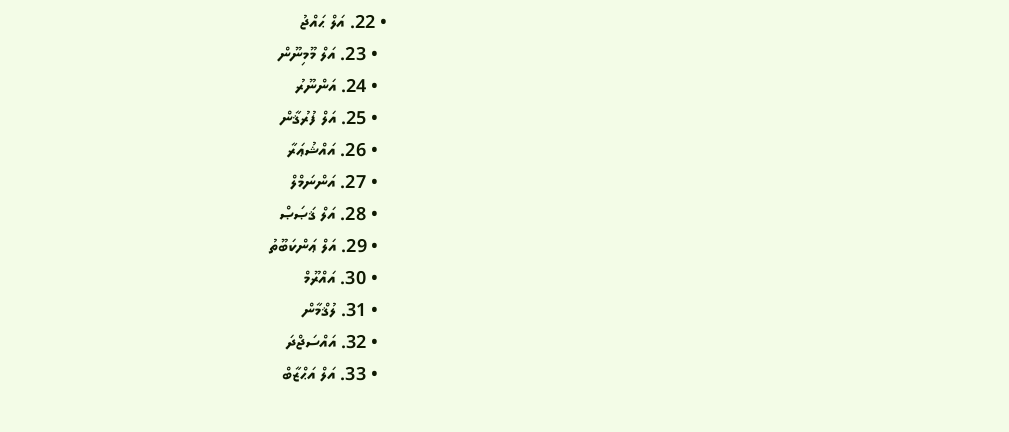• 22. އަލް ޙައްޖު
  • 23. އަލް މޫމިނޫން
  • 24. އަންނޫރު
  • 25. އަލް ފުރުޤާން
  • 26. އައްޝުޢަރާ
  • 27. އަންނަމްލް
  • 28. އަލް ޤަޞަޞް
  • 29. އަލް ޢަންކަބޫތު
  • 30. އައްރޫމް
  • 31. ލުޤްމާން
  • 32. އައްސަޖްދަ
  • 33. އަލް އަޙްޒާބް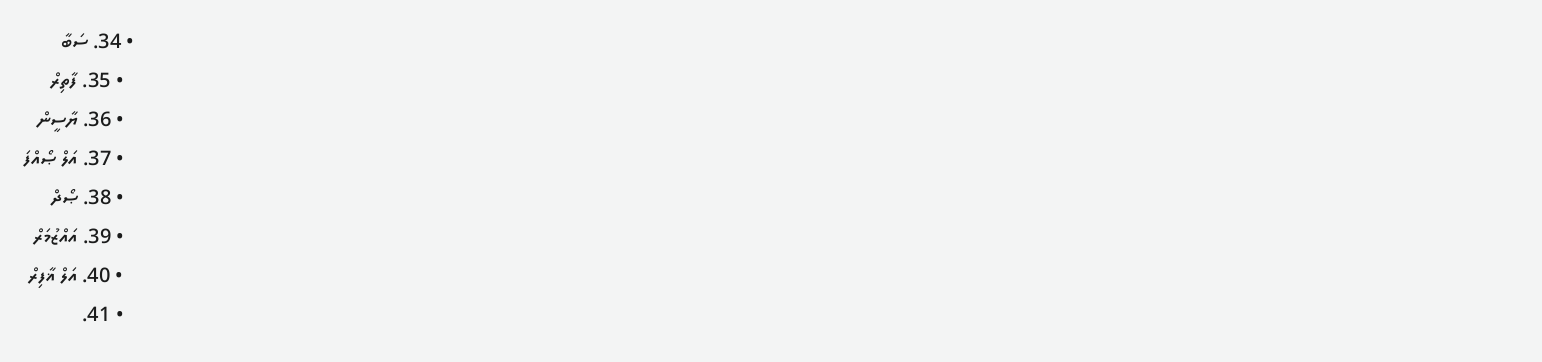• 34. ސަބާ
  • 35. ފާތިރް
  • 36. ޔާސީން
  • 37. އަލް ޞޯއްފަ
  • 38. ޞޯދް
  • 39. އައްޒުމަރް
  • 40. އަލް ޣާފިރް
  • 41.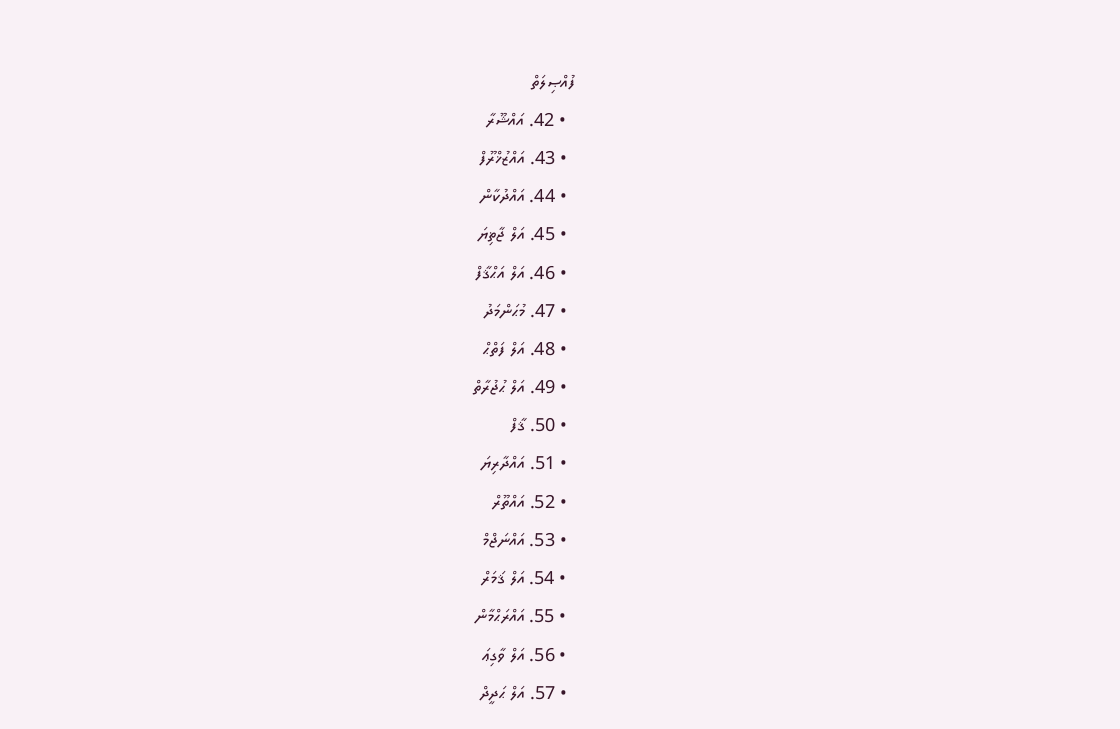ފުއްޞިލަތް
  • 42. އައްޝޫރާ
  • 43. އައްޒުޚްރޫފް
  • 44. އައްދުކާން
  • 45. އަލް ޖާޡިޔަ
  • 46. އަލް އަޙްޤާފް
  • 47. މުޙަންމަދު
  • 48. އަލް ފަތްޙް
  • 49. އަލް ޙުޖުރާތް
  • 50. ޤާފް
  • 51. އައްދާރިޔަ
  • 52. އައްތޫރް
  • 53. އައްނަޖްމް
  • 54. އަލް ޤަމަރް
  • 55. އައްރަޙްމާން
  • 56. އަލް ވާގިޢަ
  • 57. އަލް ޙަދީދް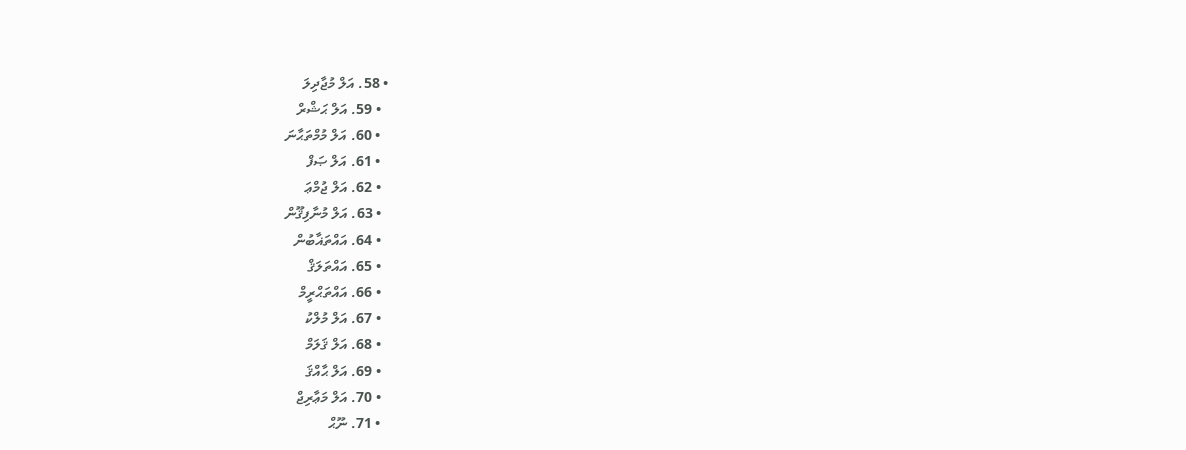• 58. އަލް މުޖާދިލަ
  • 59. އަލް ޙަޝްރް
  • 60. އަލް މުމްތަޙާނަ
  • 61. އަލް ޞަފް
  • 62. އަލް ޖުމްޢަ
  • 63. އަލް މުނާފިޤޫން
  • 64. އައްތަޣާބުން
  • 65. އައްތަލަޤް
  • 66. އައްތަޙްރީމް
  • 67. އަލް މުލްކު
  • 68. އަލް ޤަލަމް
  • 69. އަލް ޙާއްޤަ
  • 70. އަލް މަޢާރިޖް
  • 71. ނޫޙް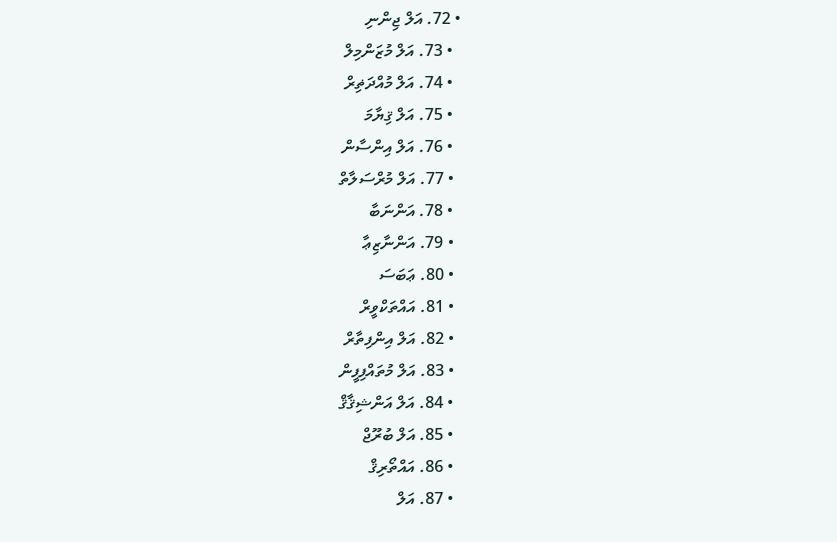• 72. އަލް ޖިންނި
  • 73. އަލް މުޒަންމިލް
  • 74. އަލް މުއްދަޡިރް
  • 75. އަލް ޤިޔާމަ
  • 76. އަލް އިންސާން
  • 77. އަލް މުރްސަލާތް
  • 78. އަންނަބާ
  • 79. އަންނާޒިޢާ
  • 80. ޢަބަސަ
  • 81. އައްތަކްވީރް
  • 82. އަލް އިންފިތާރް
  • 83. އަލް މުތައްފިފީން
  • 84. އަލް އަންޝިޤާޤް
  • 85. އަލް ބުރޫޖް
  • 86. އައްތޯރިޤް
  • 87. އަލް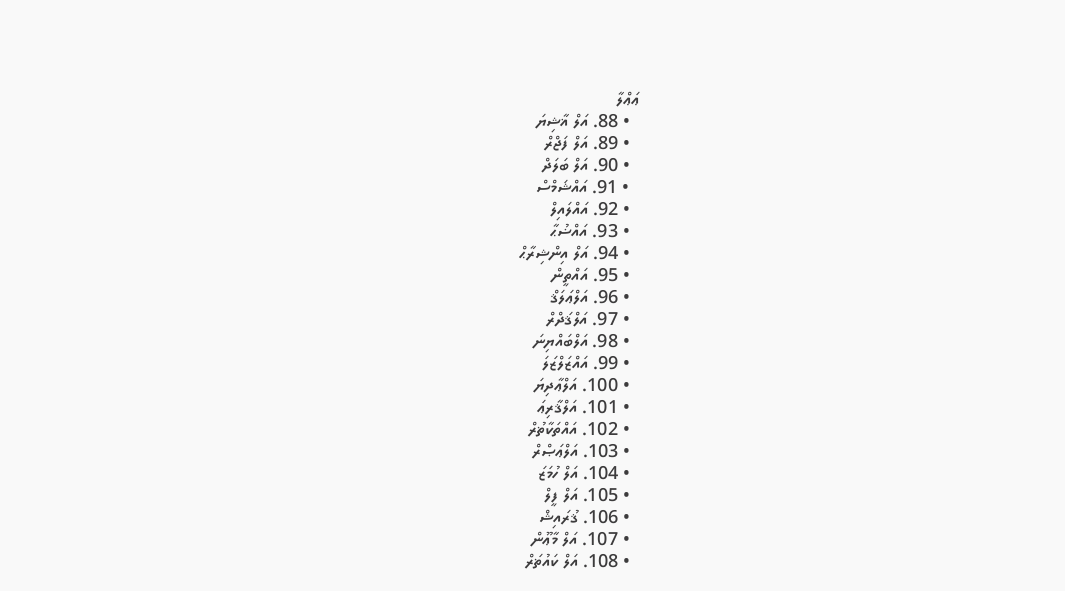ޢަޢްލާ
  • 88. އަލް ޣާޝިޔަ
  • 89. އަލް ފަޖްރް
  • 90. އަލް ބަލަދް
  • 91. އައްޝަމްސް
  • 92. އައްލައިލް
  • 93. އައްޟުޙާ
  • 94. އަލް އިންޝިރާޙް
  • 95. އައްތީން
  • 96. އަލްޢަލަޤް
  • 97. އަލްޤަދްރް
  • 98. އަލްބައްޔިނަ
  • 99. އައްޒަލްޒަލަ
  • 100. އަލްޢާދިޔަ
  • 101. އަލްޤާރިޢަ
  • 102. އައްތަކާޡުރް
  • 103. އަލްޢަޞްރް
  • 104. އަލް ހުމަޒަ
  • 105. އަލް ފީލް
  • 106. ޤުރައިޝް
  • 107. އަލް މާޢޫން
  • 108. އަލް ކައުޡަރް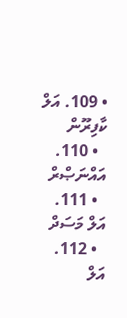• 109. އަލް ކާފިރޫން
  • 110. އައްނަޞްރް
  • 111. އަލް މަސަދް
  • 112. އަލް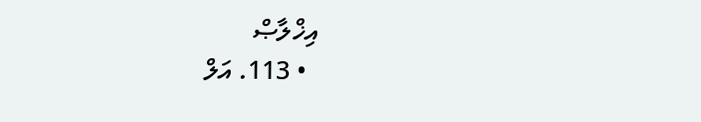އިޚްލާޞް
  • 113. އަލް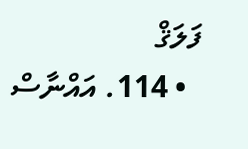ފަލަޤް
  • 114. އައްނާސް